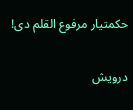حکمتیار مرفوع القلم دی!

درویش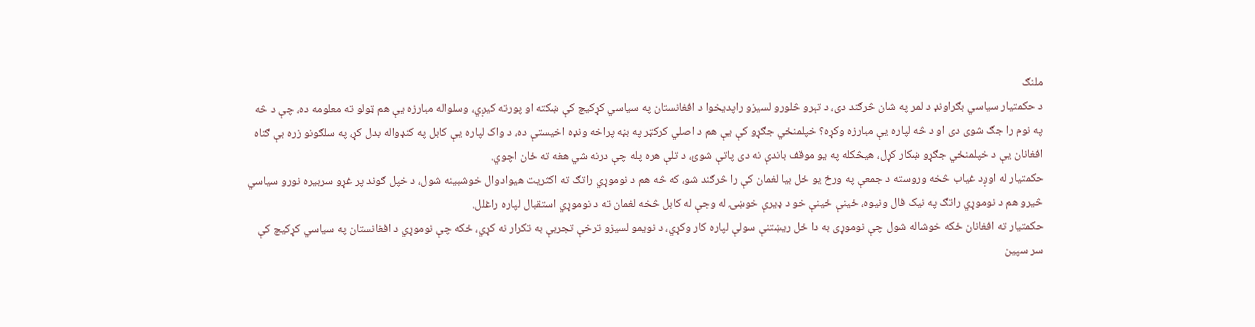ملنګ
د حکمتیار سیاسي بګراونډ د لمر په شان څرګند دی، د تېرو څلورو لسیزو راپدیخوا د افغانستان په سیاسي کړکیچ کې ښکته او پورته کیږي، وسلواله مبارزه یې هم ټولو ته معلومه ده، چې د څه په نوم را جګ شوی دی او د څه لپاره یې مبارزه وکړه؟ خپلمنځي جګړو کې یې هم د اصلي کرکټر په بڼه پراخه ونډه اخیستې ده، د واک لپاره یې کابل په کنډواله بدل کړ، په سلګونو زره بې ګناه افغانان یې د خپلمنځي جګړو ښکار کړل، هیڅکله په یو موقف باندې نه دی پاتې شوئ، د تلې هره پله چې درنه شي هغه ته ځان اچوي.
حکمتیار له اوږد غیاب څخه وروسته د جمعې په ورځ یو ځل بیا لغمان کې را څرګند شو، که څه هم د نوموړي راتګ ته اکثریت هیوادوال خوشبینه شول، د خپل ګوند پر غړو سربیره نورو سیاسي څیرو هم د نوموړي راتګ په نیک فال ونیوه، ځینې ځینې خو د ډیرې خوښۍ له وجې له کابل څخه لغمان ته د نوموړي استقبال لپاره راغلل.
حکمتیار ته افغانان ځکه خوشاله شول چې نوموړی به دا ځل ریښتنې سولې لپاره کار وکړي، د نویمو لسیزو ترخې تجربې به تکرار نه کړي، ځکه چې نوموړي د افغانستان په سیاسي کړکیچ کې سر سپین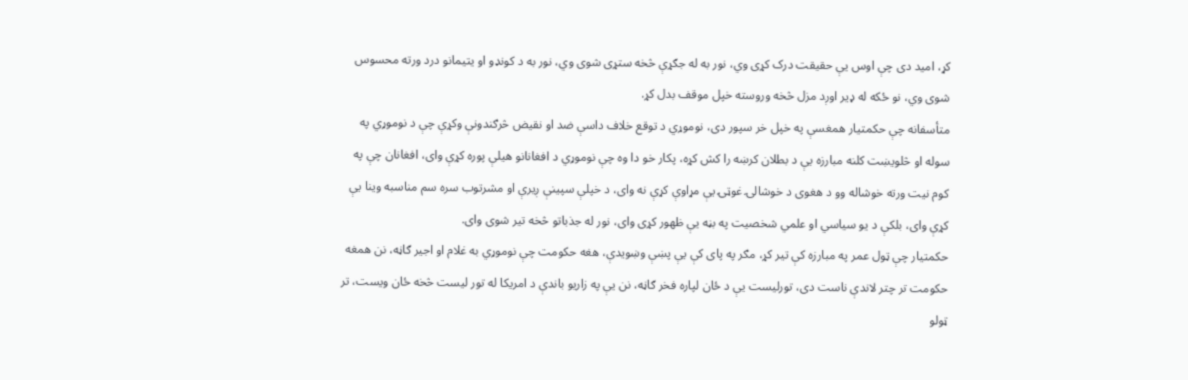کړ، امید دی چې اوس یې حقیقت درک کړی وي، نور به له جګړې څخه ستړی شوی وي، نور به د کونډو او یتیمانو درد ورته محسوس شوی وي، نو ځکه له ډیر اوږد مزل څخه وروسته خپل موقف بدل کړ.
متأسفانه چې حکمتیار همغسې په خپل خر سپور دی، نوموړي د توقع خلاف داسې ضد او نقیض څرګندونې وکړې چې د نوموړي په سوله او څلویښت کلنه مبارزه یې د بطلان کرښه را کش کړه، پکار خو دا وه چې نوموړي د افغانانو هیلې پوره کړې وای، افغانان چې په کوم نیت ورته خوشاله وو د هغوی د خوشالۍ غوټۍ یې مړاوې کړې نه وای، د خپلې سپينې ږیرې او مشرتوب سره سم مناسبه وینا یې کړې وای، بلکې د یو سیاسي او علمي شخصیت په بڼه یې ظهور کړی وای، نور له جذباتو څخه تیر شوی وای.
حکمتیار چې ټول عمر په مبارزه کې تیر کړ، مګر په پای کې یې پښې وښویدې، هغه حکومت چې نوموړي به غلام او اجیر ګاڼه، نن همغه حکومت تر چتر لاندې ناست دی، تورلیست یې د ځان لپاره فخر ګاڼه، نن یې په زاریو باندې د امریکا له تور لیست څخه ځان ویست، تر ټولو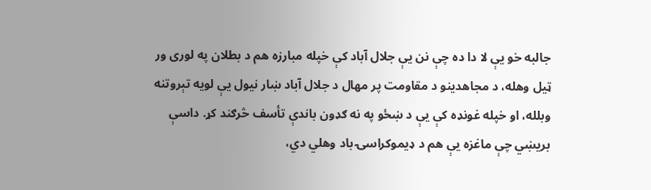جالبه خو یې لا دا ده چې نن یې جلال آباد کې خپله مبارزه هم د بطلان په لوری ور ټیل وهله، د مجاهدینو د مقاومت پر مهال د جلال آباد ښار نیول یې لویه تېروتنه وبلله، او خپله غونډه کې یې د ښځو په نه ګډون باندې تأسف څرګند کړ. داسې بریښي چې ماغزه یې هم د ډیموکراسۍ باد وهلي دي،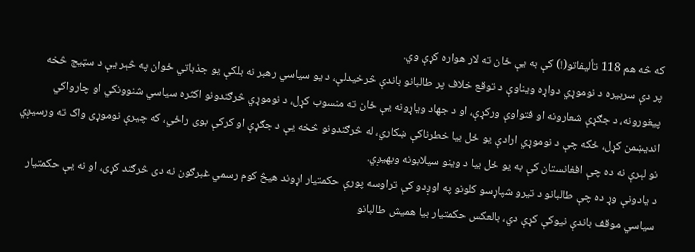که څه هم 118 تألیفاتو(!) کې به یې ځان ته لار هواره کړې وي.
پر دې سربیره د نوموړي دواړه ویناوې د توقع خلاف پر طالبانو باندې څرخیدلې، د یو سیاسي رهبر نه بلکې یو جذباتي ځوان په څېر یې د سټیج څخه پیغورونه، د جګړې شعارونه او فتواوې ورکړې، او د جهاد ویاړونه یې ځان ته منسوب کړل، د نوموړي څرګندونو اکثره سیاسي شنوونکي او چارواکي اندیښمن کړل، ځکه چې د نوموړي ارادې یو ځل بیا خطرناکې ښکاري، له څرګندونو څخه یې د جګړې او کرکې بوی راځي، که چیرې نوموړی واک ته ورسیږي نو لېرې نه ده چې افغانستان کې به یو ځل بیا د وینو سیلابونه وبهیږي.
د یادونې وړ ده چې طالبانو د تیرو شپاړسو کلونو په اوږدو کې تراوسه پورې حکمتیار اړوند هیڅ کوم رسمي غبرګون نه دی څرګند کړی، او نه یې حکمتیار سیاسي موقف باندې نیوکې کړې دي، بالعکس حکمتیار بیا همیش طالبانو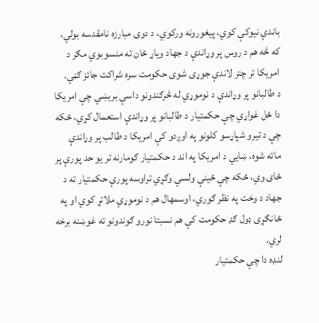باندې نیوکې کوي، پيغورونه ورکوي، د دوی مبارزه نامقدسه بولي، که څه هم د روس پر وړاندې د جهاد ویاړ ځان ته منسوبوي مګر د امریکا تر چتر لاندې جوړی شوی حکومت سره شراکت جائز ګڼي.
د طالبانو پر وړاندې د نوموړي له څرګندونو داسې بریښي چې امریکا دا ځل غواړي چې حکمتیار د طالبانو پر وړاندې استعمال کړي، ځکه چې د تیرو شپاړسو کلونو په اوږدو کې امریکا د طالب پر وړاندې ماته شوه، ښایي د امریکا په اند د حکمتیار ګومارنه تر یو حد پورې پر ځای وي، ځکه چې ځینې ولسي وګړي تراوسه پورې حکمتیار ته د جهاد د وخت په نظر ګوري، اوسمهال هم د نوموړي ملاتړ کوي او په ځانګړی ډول ګډ حکومت کې هم نسبتا نورو ګوندونو ته غوښنه برخه لري.
لنډه دا چې حکمتیار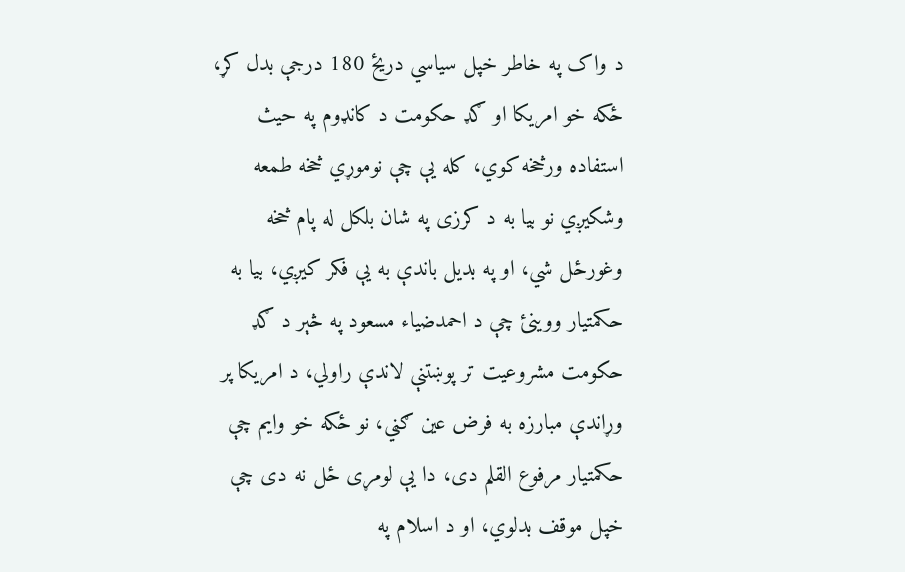د واک په خاطر خپل سیاسي دریځ 180 درجې بدل کړ، ځکه خو امریکا او ګډ حکومت د کانډوم په حیث استفاده ورڅخه کوي، کله یې چې نوموړي څخه طمعه وشکیږي نو بیا به د کرزی په شان بلکل له پام څخه وغورځل شي، او په بدیل باندې به یې فکر کیږي، بیا به حکمتیار ووینئ چې د احمدضیاء مسعود په څېر د ګډ حکومت مشروعیت تر پوښتنې لاندې راولي، د امریکا پر وړاندې مبارزه به فرض عین ګڼي، نو ځکه خو وایم چې حکمتیار مرفوع القلم دی، دا یې لومړی ځل نه دی چې خپل موقف بدلوي، او د اسلام په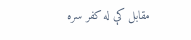مقابل کې له کفر سره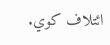ائتلاف کوي.